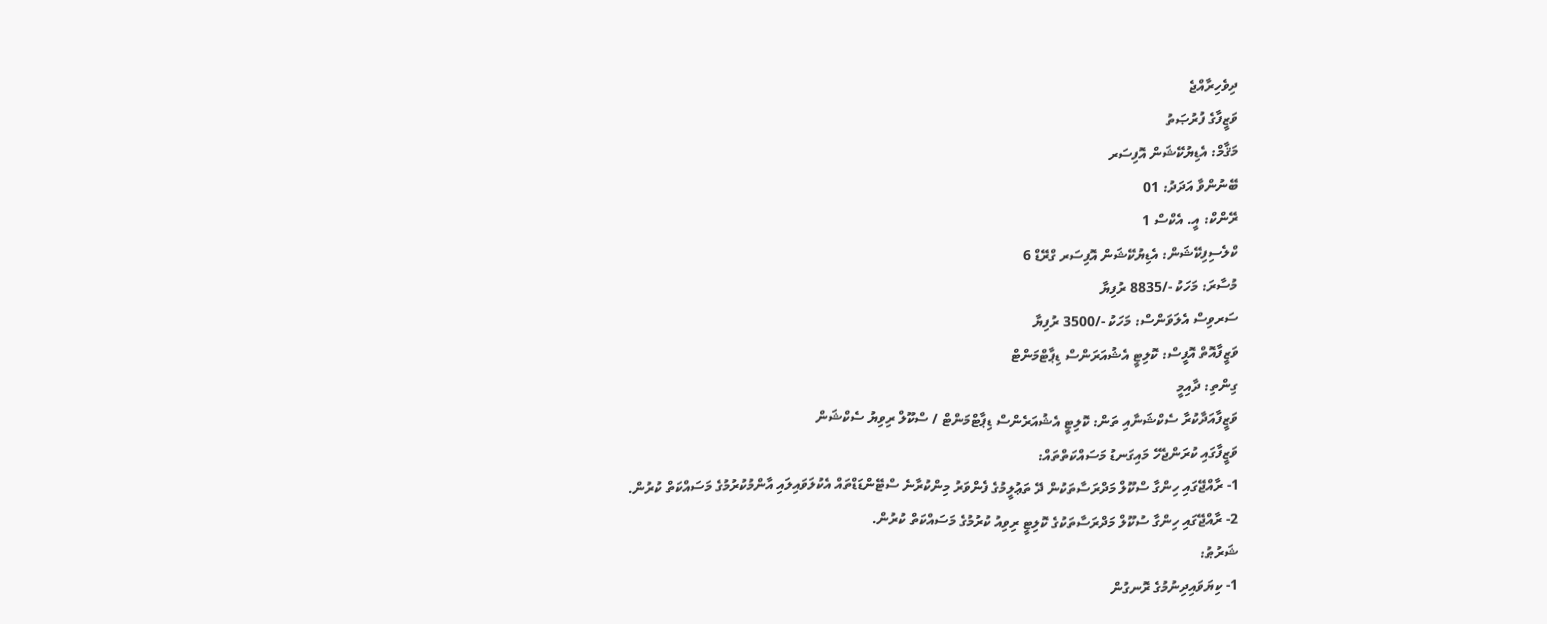ދިވެހިރާއްޖެ
ވަޒީފާގެ ފުރުޞަތު
މަޤާމް: އެޑިޔުކޭޝަން އޮފިސަރ
ބޭނުންވާ އަދަދު: 01
ރޭންކް: އީ. އެކްސް 1
ކްލެސިފިކޭޝަން: އެޑިޔުކޭޝަން އޮފިސަރ ގްރޭޑް 6
މުސާރަ: މަހަކު -/8835 ރުފިޔާ
ސަރވިސް އެލަވަންސް: މަހަކު -/3500 ރުފިޔާ
ވަޒީފާއޮތް އޮފީސް: ކޮލިޓީ އެޝުއަރަންސް ޑިޕާޓްމަންޓް
ގިންތި: ދާއިމީ
ވަޒީފާއަދާކުރާ ސެކްޝަނާއި ތަން: ކޮލިޓީ އެޝުއަރެންސް ޑިޕާޓްމަންޓް / ސްކޫލް ރިވިޔު ސެކްޝަން
ވަޒީފާގައި ކުރަންޖެހޭ މައިގަނޑު މަސައްކަތްތައް:
1- ރާއްޖޭގައި ހިންގާ ސްކޫލް މަދްރަސާތަކުން ދޭ ތަޢުލީމުގެ ފެންވަރު މިންކުރާނެ ސްޓޭންޑަޑްތައް އެކުލަވައިލައި އާންމުކުރުމުގެ މަސައްކަތް ކުރުން.
2- ރާއްޖޭގައި ހިންގާ ސުކޫލް މަދްރަސާތަކުގެ ކޮލިޓީ ރިވިއު ކުރުމުގެ މަސައްކަތް ކުރުން.
ޝަރުޠު:
1- ކިޔަވައިދިނުމުގެ ރޮނގުން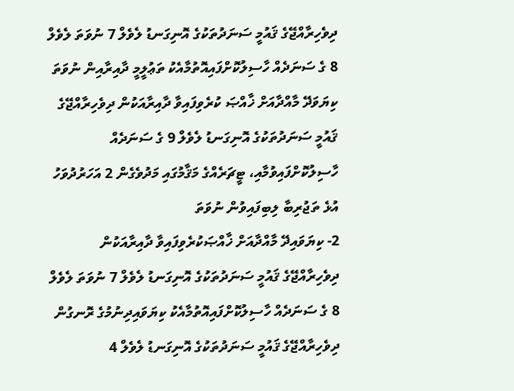ދިވެހިރާއްޖޭގެ ޤައުމީ ސަނަދުތަކުގެ އޮނިގަނޑު ލެވެލް 7 ނުވަތަ ލެވެލް 8 ގެ ސަނަދެއް ހާސިލުކޮށްފައިއޮތުމާއެކު ތަޢުލީމީ ދާއިރާއިން ނުވަތަ ކިޔަވަދޭ މާއްދާއަށް ޚާއްޞަ ކުރެވިފައިވާ ދާއިރާއަކުން ދިވެހިރާއްޖޭގެ ޤައުމީ ސަނަދުތަކުގެ އޮނިގަނޑު ލެވެލް 9 ގެ ސަނަދެއް ހާސިލުކޮށްފައިވުމާއި، ޓީޗަރެއްގެ މަޤާމުގައި މަދުވެގެން 2 އަހަރުދުވަހު އުޅެ ތަޖުރިބާ ލިބިފައިވުން ނުވަތަ
2- ކިޔަވައިދޭ މާއްދާއަށް ޚާއްޞަކުރެވިފައިވާ ދާއިރާއަކުން ދިވެހިރާއްޖޭގެ ޤައުމީ ސަނަދުތަކުގެ އޮނިގަނޑު ލެވެލް 7 ނުވަތަ ލެވެލް 8 ގެ ސަނަދެއް ހާސިލުކޮށްފައިއޮތުމާއެކު ކިޔަވައިދިނުމުގެ ރޮނގުން ދިވެހިރާއްޖޭގެ ޤައުމީ ސަނަދުތަކުގެ އޮނިގަނޑު ލެވެލް 4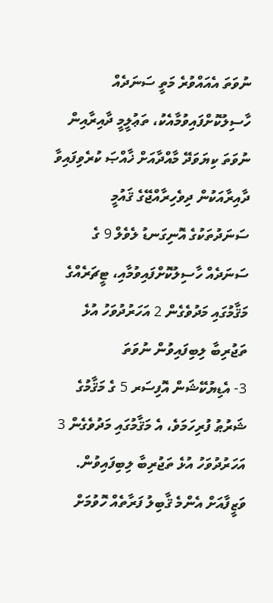ނުވަތަ އެއައްވުރެ މަތީ ސަނަދެއް ހާސިލުކޮށްފައިވުމާއެކު، ތަޢުލީމީ ދާއިރާއިން ނުވަތަ ކިޔަވަދޭ މާއްދާއަށް ޚާއްޞަ ކުރެވިފައިވާ ދާއިރާއަކުން ދިވެހިރާއްޖޭގެ ޤައުމީ ސަނަދުތަކުގެ އޮނިގަނޑު ލެވެލް 9 ގެ ސަނަދެއް ހާސިލުކޮށްފައިވުމާއި، ޓީޗަރެއްގެ މަޤާމުގައި މަދުވެގެން 2 އަހަރުދުވަހު އުޅެ ތަޖުރިބާ ލިބިފައިވުން ނުވަތަ
3- އެޑިޔުކޭޝަން އޮފިސަރ 5 ގެ މަޤާމުގެ ޝަރުޠު ފުރިހަމަވެ، އެ މަޤާމުގައި މަދުވެގެން 3 އަހަރުދުވަހު އުޅެ ތަޖުރިބާ ލިބިފައިވުން.
ވަޒީފާއަށް އެންމެ ޤާބިލު ފަރާތެއް ހޮވުމަށް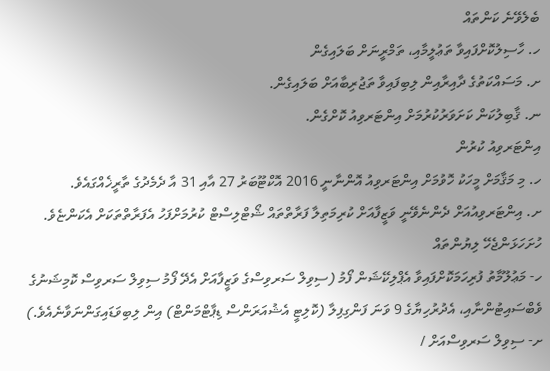ބެލެވޭނެ ކަންތައް
ހ. ހާސިލުކޮށްފައިވާ ތަޢުލީމާއި، ތަމްރީނަށް ބަލައިގެން
ށ. މަސައްކަތުގެ ދާއިރާއިން ލިބިފައިވާ ތަޖުރިބާއަށް ބަލައިގެން.
ނ. ޤާބިލުކަން ކަށަވަރުކުރުމަށް އިންޓަރވިއު ކޮށްގެން.
އިންޓަރވިއު ކުރުން
ހ. މި މަޤާމަށް މީހަކު ހޮވުމަށް އިންޓަރވިއު އޮންނާނީ 2016 އޮކްޓޫބަރު 27 އާއި 31 އާ ދެމެދުގެ ތާރީޚެއްގައެވެ.
ށ. އިންޓަރވިއުއަށް ދެންނެވޭނީ ވަޒީފާއަށް ކުރިމަތިލާ ފަރާތްތައް ޝޯޓްލިސްޓް ކުރުމަށްފަހު އެފަރާތްތަކަށް އެކަންޏެވެ.
ހުށަހަޅަންޖެހޭ ލިޔުންތައް
ހ- މަޢުލޫމާތު ފުރިހަމަކޮށްފައިވާ އެޕްލިކޭޝަން ފޯމު (ސިވިލް ސަރވިސްގެ ވަޒީފާއަށް އެދޭ ފޯމު ސިވިލް ސަރވިސް ކޮމިޝަނުގެ ވެބްސައިޓުންނާއި، އެދުރުހިޔާގެ 9 ވަނަ ފަންގިފިލާ (ކޮލިޓީ އެޝުއަރަންސް ޑިޕާޓްމަންޓް) އިން ލިބިވަޑައިގަންނަވާނެއެވެ.)
ށ- ސިވިލް ސަރވިސްއަށް /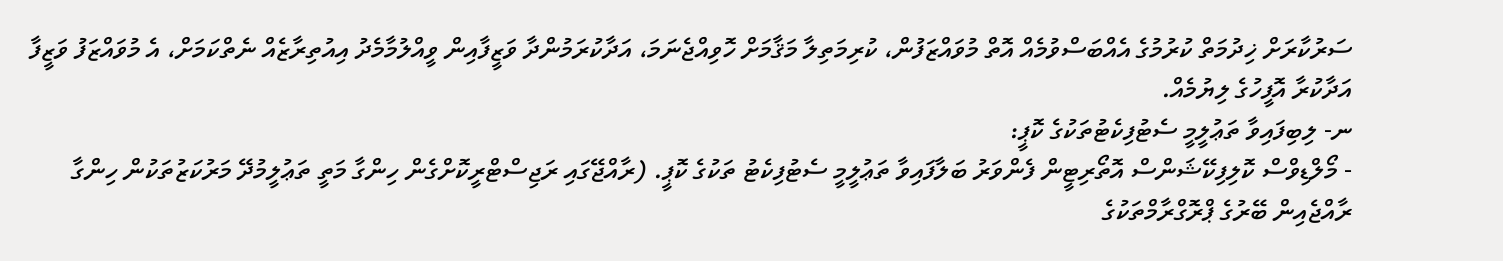ސަރުކާރަށް ޚިދުމަތް ކުރުމުގެ އެއްބަސްވުމެއް އޮތް މުވައްޒަފުން، ކުރިމަތިލާ މަޤާމަށް ހޮވިއްޖެނަމަ، އަދާކުރަމުންދާ ވަޒީފާއިން ވީއްލުމާމެދު އިއުތިރާޒެއް ނެތްކަމަށް، އެ މުވައްޒަފު ވަޒީފާ އަދާކުރާ އޮފީހުގެ ލިޔުމެއް.
ނ- ލިބިފައިވާ ތަޢުލީމީ ސެޓުފިކެޓުތަކުގެ ކޮޕީ:
- މޯލްޑިވްސް ކޮލިފިކޭޝަންސް އޮތޯރިޓީން ފެންވަރު ބަލާފައިވާ ތަޢުލީމީ ސެޓުފިކެޓު ތަކުގެ ކޮޕީ. (ރާއްޖޭގައި ރަޖިސްޓްރީކޮށްގެން ހިންގާ މަތީ ތަޢުލީމުދޭ މަރުކަޒުތަކުން ހިންގާ ރާއްޖެއިން ބޭރުގެ ޕްރޮގްރާމްތަކުގެ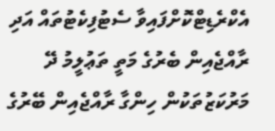އެކްރެޑިޓްކޮށްފައިވާ ސެޓުފިކެޓުތައް އަދި ރާއްޖެއިން ބެރުގެ މަތީ ތަޢުލީމު ދޭ މަރުކަޒުތަކުން ހިންގާ ރާއްޖެއިން ބޭރުގެ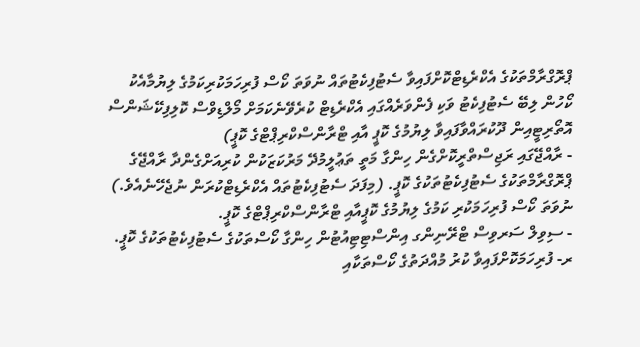ޕްރޮގްރާމްތަކުގެ އެކްރެޑިޓްކޮށްފައިވާ ސެޓުފިކެޓުތައް ނުވަތަ ކޯސް ފުރިހަމަކުރިކަމުގެ ލިޔުމާއެކު ކޯހުން ލިބޭ ސެޓުފިކެޓު ވަކި ފެންވަރެއްގައި އެކްރެޑިޓް ކުރެވޭނެކަމަށް މޯލްޑިވްސް ކޮލިފިކޭޝަންސް އޮތޯރިޓީއިން ދޫކުރައްވާފައިވާ ލިޔުމުގެ ކޮޕީ އާއި ޓްރާންސްކްރިޕްޓްގެ ކޮޕީ)
- ރާއްޖޭގައި ރަޖިސްތްރީކޮށްގެން ހިންގާ މަތީ ތަޢުލީމުދޭ މަރުކަޒަކުން ކުރިއަށްގެންދާ ރާއްޖޭގެ ޕްރޮގްރާމްތަކުގެ ސެޓުފިކެޓުތަކުގެ ކޮޕީ. (މިފަދަ ސެޓުފިކެޓުތައް އެކްރެޑިޓްކުރަން ނުޖެހޭނެއެވެ.) ނުވަތަ ކޯސް ފުރިހަމަކުރި ކަމުގެ ލިޔުމުގެ ކޮޕީއާއި ޓްރާންސްކްރިޕްޓްގެ ކޮޕީ.
- ސިވިލް ސަރވިސް ޓްރޭނިންގ އިންސްޓިޓިއުޓުން ހިންގާ ކޯސްތަކުގެ ސެޓުފިކެޓުތަކުގެ ކޮޕީ.
ރ- ފުރިހަމަކޮށްފައިވާ ކުރު މުއްދަތުގެ ކޯސްތަކާއި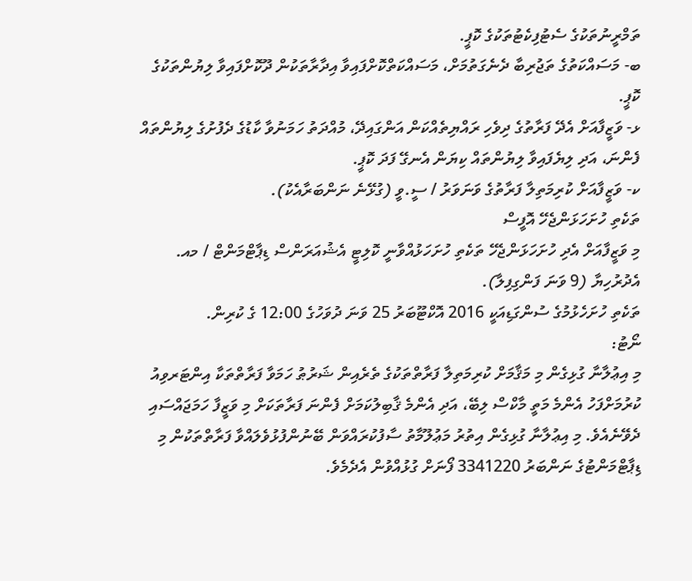ތަމްރީނުތަކުގެ ސެޓުފިކެޓުތަކުގެ ކޮޕީ.
ބ- މަސައްކަތުގެ ތަޖުރިބާ ދެނެގަތުމަށް، މަސައްކަތްކޮށްފައިވާ އިދާރާތަކުން ދޫކޮށްފައިވާ ލިޔުންތަކުގެ ކޮޕީ.
ޅ- ވަޒީފާއަށް އެދޭ ފަރާތުގެ ދިވެހި ރައްޔިތެއްކަން އަންގައިދޭ، މުއްދަތު ހަމަނުވާ ކާޑުގެ ދެފުށުގެ ލިޔުންތައް ފެންނަ، އަދި ލިޔެފައިވާ ލިޔުންތައް ކިޔަން އެނގޭ ފަދަ ކޮޕީ.
ކ- ވަޒީފާއަށް ކުރިމަތިލާ ފަރާތުގެ ވަނަވަރު / ސީ.ވީ (ގުޅޭނެ ނަންބަރާއެކު).
ތަކެތި ހުށަހަޅަންޖެހޭ އޮފީސް
މި ވަޒީފާއަށް އެދި ހުށަހަޅަންޖެހޭ ތަކެތި ހުށަހަޅުއްވާނީ ކޮލިޓީ އެޝުއަރަންސް ޑިޕާޓްމަންޓް / މއ. އެދުރުހިޔާ (9 ވަނަ ފަންގިފިލާ).
ތަކެތި ހުށަހެޅުމުގެ ސުންގަޑިއަކީ 2016 އޮކްޓޫބަރު 25 ވަނަ ދުވަހުގެ 12:00 ގެ ކުރިން.
ނޯޓު:
މި އިޢުލާނާ ގުޅިގެން މި މަޤާމަށް ކުރިމަތިލާ ފަރާތްތަކުގެ ތެރެއިން ޝަރުޠު ހަމަވާ ފަރާތްތަކާ އިންޓަރވިއު ކުރުމަށްފަހު އެންމެ މަތީ މާކްސް ލިބޭ، އަދި އެންމެ ޤާބިލުކަމަށް ފެންނަ ފަރާތަކަށް މި ވަޒީފާ ހަމަޖައްސައި ދެވޭނެއެވެ. މި އިޢުލާނާ ގުޅިގެން އިތުރު މަޢުލޫމާތު ސާފުކުރައްވަން ބޭނުންފުޅުވެލައްވާ ފަރާތްތަކުން މި ޑިޕާޓްމަންޓުގެ ނަންބަރު 3341220 ފޯނަށް ގުޅުއްވުން އެދެމެވެ.